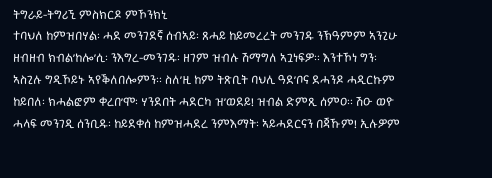ትግራይ-ትግሪኚ ምስክርዶ ምኾንክኒ
ተባህለ ከምዝበሃል፡ ሓደ መንገደኛ ሰብኣይ፡ ጸሓይ ከይመረረት መንገዱ ንኽዓምም ኣንጊሁ ዘብዘብ ክብል’ከሎ’ሲ፡ ንእግረ-መንገዱ፡ ዘገም ዝብሉ ሽማግለ ኣጓነፍዎ። እንተኾነ ግን፡ ኣስጊሉ ግዲኾይኑ ኣየቕለበሎምን። ስለ’ዚ ከም ትጽቢት ባህሊ ዓደ’ቦና ደሓንዶ ሓዲርኩም ከይበለ፡ ክሓልፎም ቀረበ’ሞ፡ ሃንደበት ሓደርካ ዝ’ወደይ! ዝብል ድምጺ ሰምዐ። ሽዑ ወዮ ሓላፍ መንገዲ ሰንቢዱ፡ ከይደቀሰ ከምዝሓደረ ንምእማት፡ ኣይሓደርናን በጃኹም! ኢሉዎም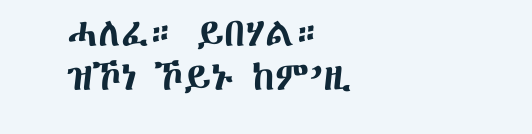ሓለፈ። ይበሃል።
ዝኾነ ኾይኑ ከም’ዚ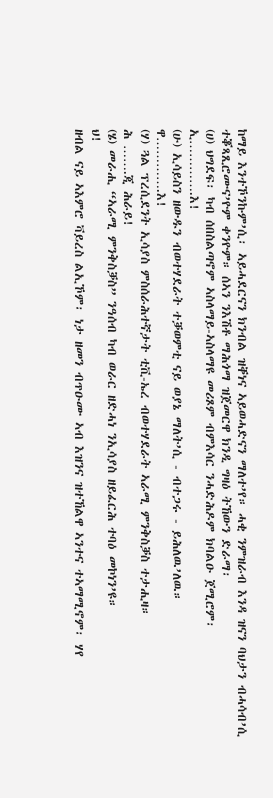ከማይ እንተኾንኩም’ሲ፡ ኣይሓደርናን ክንብል ዝቐነና ኣይወሓድናን ማለተ’የ። ሓቂ ንምዝራብ እንዳ ዝናን ባህታን ብሓሳብ’ሲ ተቖጻጺሮሙና’ዮም ቀንዮም። ሰኣን ንእሽቶ ማሕጎማ ዝጀመርዋ ክንዲ ግዛዕ ትኸውን ድራማ፡
(ሀ) ህግደፍ፡ ካብ ሰበስልጣኖም ኣስላማይ-ኣስላማዩ መሪጾም ብምእሳር ንሓድሕዶም ክባልዑ ጀሚሮም፡
ኢ………….እ!
(ሁ) ኢሳይስን ዘውዱን ብወተሃደራት ተቓወምቲ ናይ ወያኔ ማለት’ሲ - ብተጋሩ - ይሕለዉ’ለዉ።
ዋ………….እ!
(ሃ) ጓል ፕረሲደንት ኢሳያስ ምስሰራሕተኛታት ቲቪ-ኤረ ብወተሃደራት ኣራሚ ምንቅስቓስ ተታሒዛ።
ሕ …….ጂ ሕራይ!
(ሄ) መራሒ “ኣራሚ ምንቅስቓስ” ንዓሰብ ካብ ወራር ዘድሓነ ንኢሳያስ ዘይፈርሕ ተባዕ መኮነን’ዩ።
ህ!
ዘብል ናይ ኣእምሮ ቫይረስ ልኢኾም፡ ነታ ዘመን ብጥዑሙ ኣብ እዝንና ዝተኸልዋ ኣንተና ተኣማሚኖም፡ ሃየ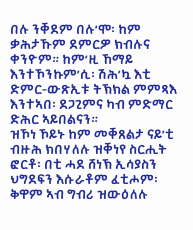በሉ ንቐደም በሉ’ሞ፡ ከም ቃሕታኹም ደምርዎ ክብሉና ቀንዮም። ከም’ዚ ኸማይ እንተኾንኩም’ሲ፡ ሽሕ’ኳ እቲ ድምር-ውጽኢቱ ትኽክል ምምጻእ እንተኣበ፡ ደጋጊምና ካብ ምድማር ድሕር ኣይበልናን።
ዝኾነ ኾይኑ ከም መቐጸልታ ናይ’ቲ ብዙሕ ክበሃለሉ ዝቐነየ ስርሒት ፎርቶ፡ በቲ ሓደ ሸነኽ ኢሳያስን ህግደፍን እሱራቶም ፈቲሖም፡ ቅዋም ኣብ ግብሪ ዝውዕለሉ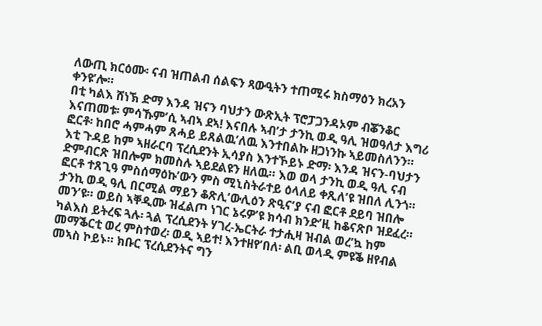ለውጢ ክርዕሙ፡ ናብ ዝጠልብ ሰልፍን ጻውዒትን ተጠሚሩ ክስማዕን ክረአን ቀንዩ’ሎ።
በቲ ካልእ ሸነኽ ድማ እንዳ ዝናን ባህታን ውጽኢት ፕሮፓጋንዳኦም ብቖንቆር እናጠመቱ፡ ምሳኹም’ሲ ኣብኣ ደኣ! እናበሉ ኣብ’ታ ታንኪ ወዲ ዓሊ ዝወዓለታ እግሪ ፎርቶ፡ ከበሮ ሓምሓም ጸሓይ ይጸልዉ’ለዉ እንተበልኩ ዘጋነንኩ ኣይመስለንን።
እቲ ጉዳይ ከም ኣዘራርባ ፕረሲደንት ኢሳያስ እንተኾይኑ ድማ፡ እንዳ ዝናን-ባህታን ድምብርጽ ዝበሎም ክመስሉ ኣይደልዩን ዘለዉ። እወ ወላ ታንኪ ወዲ ዓሊ ናብ ፎርቶ ተጸጊዓ ምስሰማዕኩ’ውን ምስ ሚኒስትራተይ ዕላለይ ቀጺለ’ዩ ዝበለ ሊንጎ። ታንኪ ወዲ ዓሊ በርሚል ማይን ቆጽሊ’ውሊዕን ጽዒና’ያ ናብ ፎርቶ ደይባ ዝበሎ መን’ዩ። ወይስ ኣቐዲሙ ዝፈልጦ ነገር ኔሩዎ’ዩ ክሳብ ክንድ’ዚ ከቆናጽቦ ዝደፈረ።
ካልእስ ይትረፍ ጓሉ፡ ጓል ፕረሲደንት ሃገረ-ኤርትራ ተታሒዛ ዝብል ወረ’ኳ ከም መማቕርቲ ወረ ምስተወረ፡ ወዲ ኣይተ! እንተዘየ’በለ፡ ልቢ ወላዲ ምዩቕ ዘየብል መኣስ ኮይኑ። ክቡር ፕረሲደንትና ግን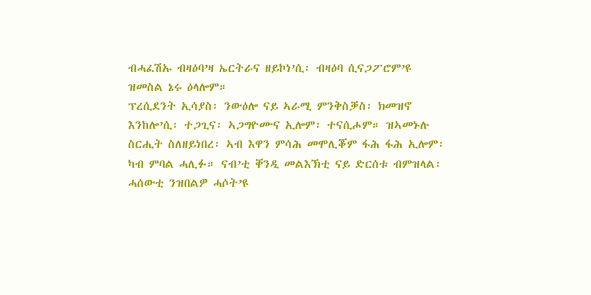ብሓፈሽኡ ብዛዕባ’ዛ ኤርትራና ዘይኮነ’ሲ፡ ብዛዕባ ሲናጋፖሮም’ዩ ዝመስል ኔሩ ዕላሎም።
ፕረሲደንት ኢሳያስ፡ ንውዕሎ ናይ ኣራሚ ምንቅስቓስ፡ ክመዝኖ እንከሎ’ሲ፡ ተጋጊና፡ ኣጋግዮሙና ኢሎም፡ ተናሲሖም። ዝኣመኑሉ ስርሒት ስለዘይነበረ፡ ኣብ እዋን ምሳሕ መሞሊቖም ፋሕ ፋሕ ኢሎም፡ ካብ ምባል ሓሊፉ። ናብ’ቲ ቐንዲ መልእኽቲ ናይ ድርሰቱ ብምዝላል፡ ሓሰውቲ ንዝበልዎ ሓሶት’ዩ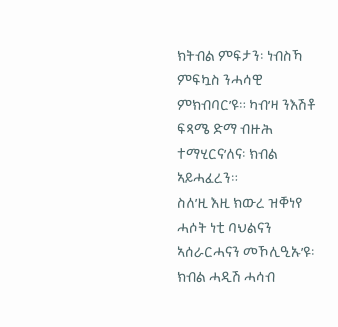ክትብል ምፍታን፡ ነብስኻ ምፍኳስ ንሓሳዊ ምክብባር’ዩ። ካብ’ዛ ንእሽቶ ፍጻሜ ድማ ብዙሕ ተማሂርና’ለና፡ ክብል ኣይሓፈረን።
ስለ’ዚ እዚ ክውረ ዝቐነየ ሓሶት ነቲ ባህልናን ኣሰራርሓናን መኾሊዒኡ’ዩ፡ ክብል ሓዲሽ ሓሳብ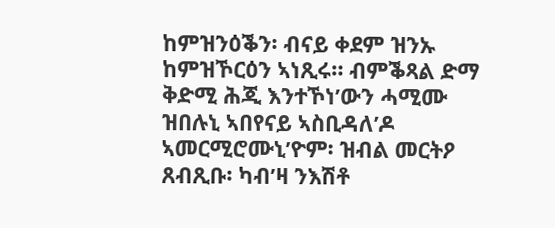ከምዝንዕቕን፡ ብናይ ቀደም ዝንኡ ከምዝኾርዕን ኣነጺሩ። ብምቕጻል ድማ ቅድሚ ሕጂ እንተኾነ’ውን ሓሚሙ ዝበሉኒ ኣበየናይ ኣስቢዳለ’ዶ ኣመርሚሮሙኒ’ዮም፡ ዝብል መርትዖ ጸብጺቡ፡ ካብ’ዛ ንእሽቶ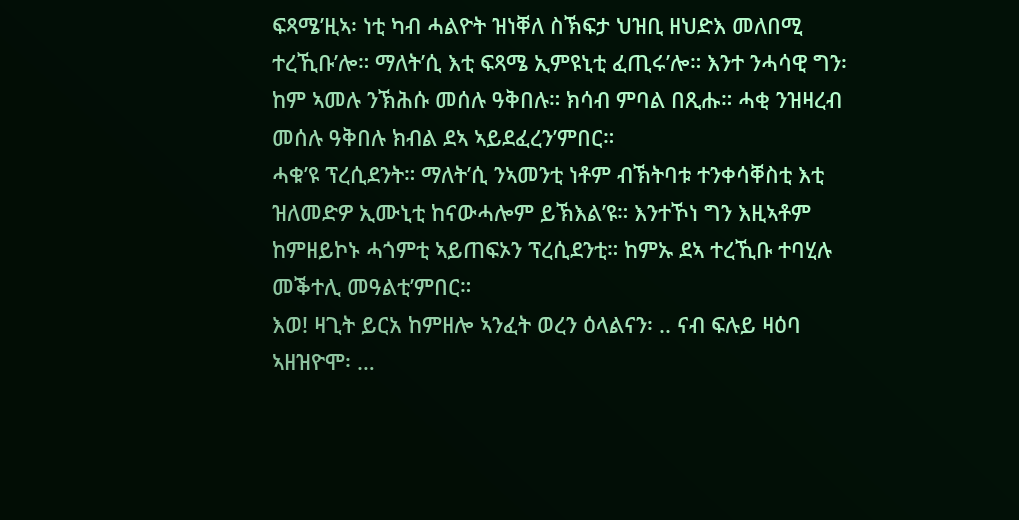ፍጻሜ’ዚኣ፡ ነቲ ካብ ሓልዮት ዝነቐለ ስኽፍታ ህዝቢ ዘህድእ መለበሚ ተረኺቡ’ሎ። ማለት’ሲ እቲ ፍጻሜ ኢምዩኒቲ ፈጢሩ’ሎ። እንተ ንሓሳዊ ግን፡ ከም ኣመሉ ንኽሕሱ መሰሉ ዓቅበሉ። ክሳብ ምባል በጺሑ። ሓቂ ንዝዛረብ መሰሉ ዓቅበሉ ክብል ደኣ ኣይደፈረን’ምበር።
ሓቁ’ዩ ፕረሲደንት። ማለት’ሲ ንኣመንቲ ነቶም ብኽትባቱ ተንቀሳቐስቲ እቲ ዝለመድዎ ኢሙኒቲ ከናውሓሎም ይኽእል’ዩ። እንተኾነ ግን እዚኣቶም ከምዘይኮኑ ሓጎምቲ ኣይጠፍኦን ፕረሲደንቲ። ከምኡ ደኣ ተረኺቡ ተባሂሉ መቕተሊ መዓልቲ’ምበር።
እወ! ዛጊት ይርአ ከምዘሎ ኣንፈት ወረን ዕላልናን፡ .. ናብ ፍሉይ ዛዕባ ኣዘዝዮሞ፡ …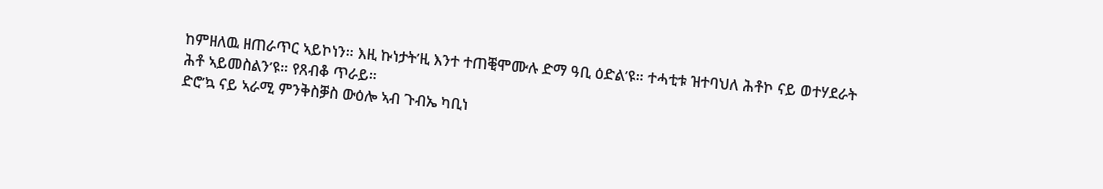ከምዘለዉ ዘጠራጥር ኣይኮነን። እዚ ኩነታት’ዚ እንተ ተጠቒሞሙሉ ድማ ዓቢ ዕድል’ዩ። ተሓቲቱ ዝተባህለ ሕቶኮ ናይ ወተሃደራት ሕቶ ኣይመስልን’ዩ። የጸብቆ ጥራይ።
ድሮ’ኳ ናይ ኣራሚ ምንቅስቓስ ውዕሎ ኣብ ጉብኤ ካቢነ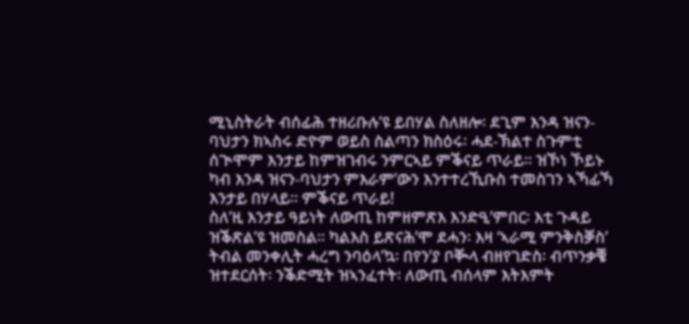ሚኒስትራት ብሰፊሕ ተዘሪቡሉ’ዩ ይበሃል ስለዘሎ፡ ደጊም እንዳ ዝናን-ባህታን ክኣስሩ ድዮም ወይስ ስልጣን ክስዕሩ፡ ሓደ-ኽልተ ስጉምቲ ሰጒሞም እንታይ ከምዝገብሩ ንምርኣይ ምቕናይ ጥራይ። ዝኾነ ኾይኑ ካብ እንዳ ዝናን-ባህታን ምእራም’ውን እንተተረኺቡስ ተመስገን ኣኻፊኻ እንታይ በሃላይ። ምቕናይ ጥራይ!
ስለ’ዚ እንታይ ዓይነት ለውጢ ከምዘምጽእ እንድዒ’ምበር፡ እቲ ጉዳይ ዝቕጽል’ዩ ዝመስል። ካልእስ ይጽናሕ’ሞ ደሓን፡ እዛ ‘ኣራሚ ምንቅስቓስ’ ትብል መንቀሊት ሓረግ ንባዕላ’ኳ፡ በየን’ያ ቦቚላ ብዘየገድስ፡ ብጥንቃቔ ዝተደርሰት፡ ንቕድሚት ዝኣንፈተት፡ ለውጢ ብሰላም እትእምት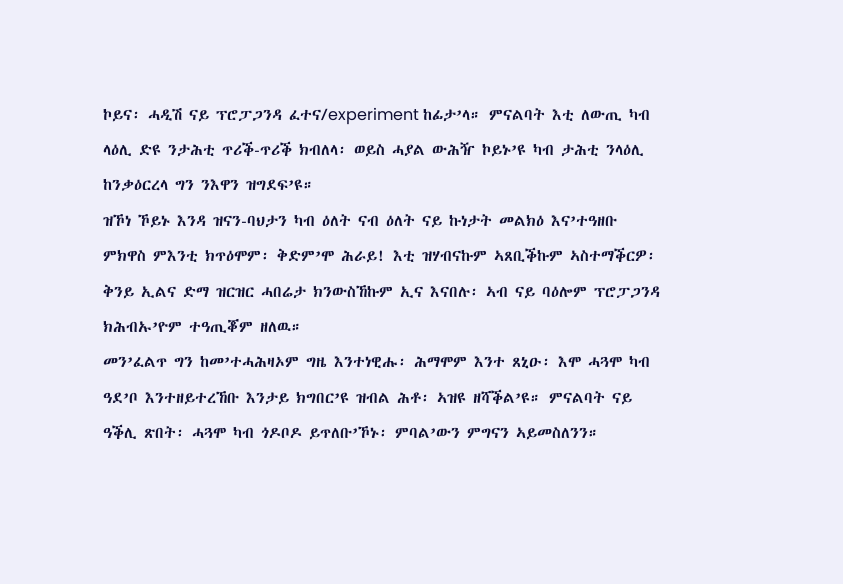ኮይና፡ ሓዲሽ ናይ ፕሮፓጋንዳ ፈተና/experiment ከፊታ’ላ። ምናልባት እቲ ለውጢ ካብ ላዕሊ ድዩ ንታሕቲ ጥሪቕ-ጥሪቕ ክብለላ፡ ወይስ ሓያል ውሕዥ ኮይኑ’ዩ ካብ ታሕቲ ንላዕሊ ከንቃዕርረላ ግን ንእዋን ዝግደፍ’ዩ።
ዝኾነ ኾይኑ እንዳ ዝናን-ባህታን ካብ ዕለት ናብ ዕለት ናይ ኩነታት መልክዕ እና’ተዓዘቡ ምክዋስ ምእንቲ ክጥዕሞም፡ ቅድም’ሞ ሕራይ! እቲ ዝሃብናኩም ኣጸቢቕኩም ኣስተማቕርዎ፡ ቅንይ ኢልና ድማ ዝርዝር ሓበሬታ ክንውስኸኩም ኢና እናበሉ፡ ኣብ ናይ ባዕሎም ፕሮፓጋንዳ ክሕብኡ’ዮም ተዓጢቖም ዘለዉ።
መን’ፈልጥ ግን ከመ’ተሓሕዛኦም ግዜ እንተነዊሑ፡ ሕማሞም እንተ ጸኒዑ፡ እሞ ሓጓሞ ካብ ዓደ’ቦ እንተዘይተረኸቡ እንታይ ክግበር’ዩ ዝብል ሕቶ፡ ኣዝዩ ዘሻቕል’ዩ። ምናልባት ናይ ዓቕሊ ጽበት፡ ሓጓሞ ካብ ጎዶቦዶ ይጥለቡ’ኾኑ፡ ምባል’ውን ምግናን ኣይመስለንን።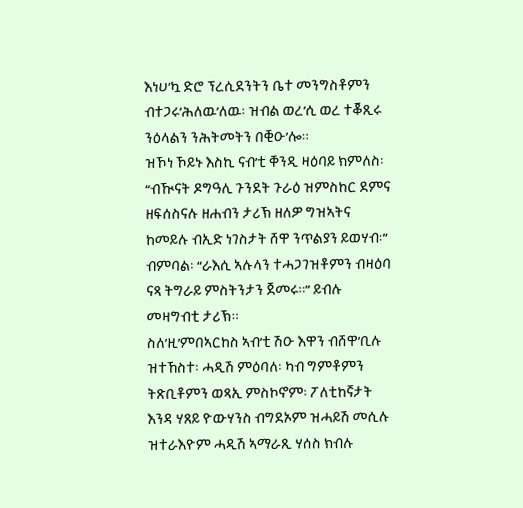እነሀ’ኳ ድሮ ፕረሲደንትን ቤተ መንግስቶምን ብተጋሩ’ሕለዉ’ለዉ፡ ዝብል ወረ’ሲ ወረ ተቖጺሩ ንዕላልን ንሕትመትን በቒዑ’ሎ።
ዝኾነ ኾይኑ እስኪ ናብ’ቲ ቐንዲ ዛዕባይ ክምለስ፡ “ብዂናት ዶግዓሊ ጉንደት ጉራዕ ዝምስከር ደምና ዘፍሰስናሉ ዘሐብን ታሪኽ ዘለዎ ግዝኣትና ከመይሉ ብኢድ ነገስታት ሸዋ ንጥልያን ይወሃብ፡” ብምባል፡ “ራእሲ ኣሉላን ተሓጋገዝቶምን ብዛዕባ ናጻ ትግራይ ምስትንታን ጀመሩ።” ይብሉ መዛግብቲ ታሪኽ።
ስለ’ዚ’ምበኣርከስ ኣብ’ቲ ሽዑ እዋን ብሸዋ’ቢሉ ዝተኸስተ፡ ሓዲሽ ምዕባለ፡ ካብ ግምቶምን ትጽቢቶምን ወጻኢ ምስኮኖም፡ ፖለቲከኛታት እንዳ ሃጸይ ዮውሃንስ ብግደኦም ዝሓይሽ መሲሉ ዝተራእዮም ሓዲሽ ኣማራጺ ሃሰስ ክብሉ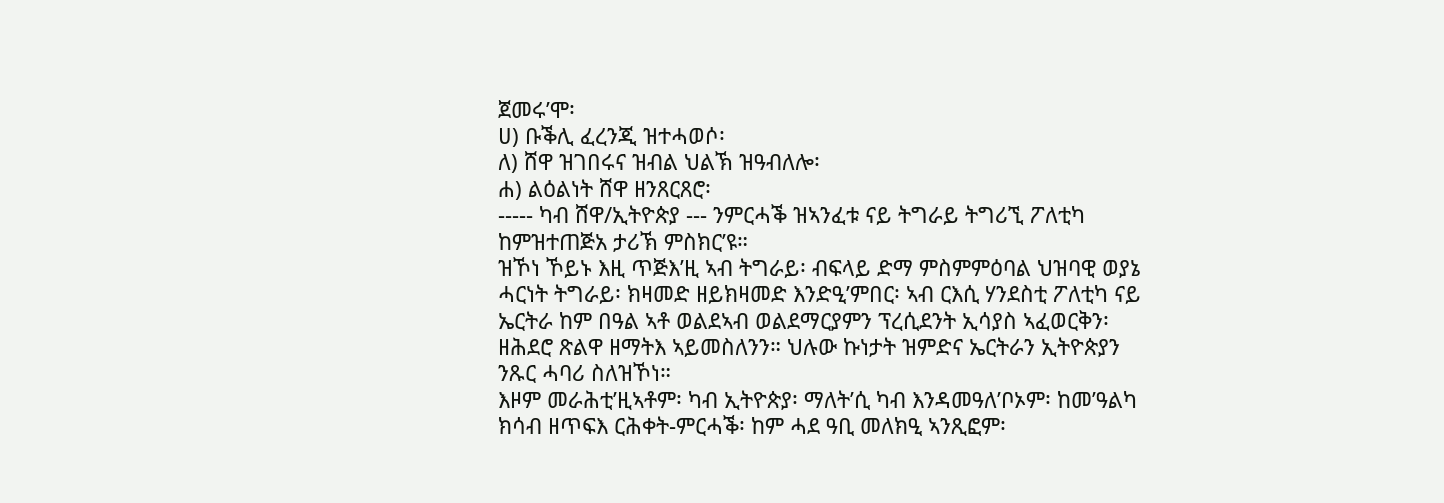ጀመሩ’ሞ፡
ሀ) ቡቕሊ ፈረንጂ ዝተሓወሶ፡
ለ) ሸዋ ዝገበሩና ዝብል ህልኽ ዝዓብለሎ፡
ሐ) ልዕልነት ሸዋ ዘንጸርጸሮ፡
----- ካብ ሸዋ/ኢትዮጵያ --- ንምርሓቕ ዝኣንፈቱ ናይ ትግራይ ትግሪኚ ፖለቲካ ከምዝተጠጅአ ታሪኽ ምስክር’ዩ።
ዝኾነ ኾይኑ እዚ ጥጅእ’ዚ ኣብ ትግራይ፡ ብፍላይ ድማ ምስምምዕባል ህዝባዊ ወያኔ ሓርነት ትግራይ፡ ክዛመድ ዘይክዛመድ እንድዒ’ምበር፡ ኣብ ርእሲ ሃንደስቲ ፖለቲካ ናይ ኤርትራ ከም በዓል ኣቶ ወልደኣብ ወልደማርያምን ፕረሲደንት ኢሳያስ ኣፈወርቅን፡ ዘሕደሮ ጽልዋ ዘማትእ ኣይመስለንን። ህሉው ኩነታት ዝምድና ኤርትራን ኢትዮጵያን ንጹር ሓባሪ ስለዝኾነ።
እዞም መራሕቲ’ዚኣቶም፡ ካብ ኢትዮጵያ፡ ማለት’ሲ ካብ እንዳመዓለ’ቦኦም፡ ከመ’ዓልካ ክሳብ ዘጥፍእ ርሕቀት-ምርሓቕ፡ ከም ሓደ ዓቢ መለክዒ ኣንጺፎም፡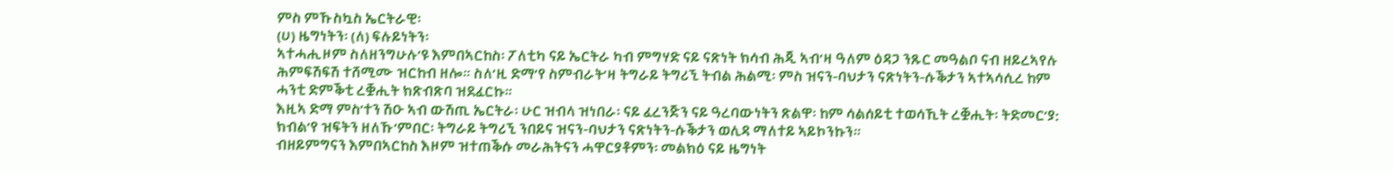ምስ ምኹስኳስ ኤርትራዊ፡
(ሀ) ዜግነትን፡ (ለ) ፍሉይነትን፡
ኣተሓሒዞም ስለዘንግሁሉ’ዩ እምበኣርከስ፡ ፖለቲካ ናይ ኤርትራ ካብ ምግሃድ ናይ ናጽነት ክሳብ ሕጂ ኣብ’ዛ ዓለም ዕዳጋ ንጹር መዓልቦ ናብ ዘይረኣየሉ ሕምፍሽፍሽ ተሸሚሙ ዝርከብ ዘሎ። ስለ’ዚ ድማ’የ ስምብራት’ዛ ትግራይ ትግሪኚ ትብል ሕልሚ፡ ምስ ዝናን-ባህታን ናጽነትን-ሱቕታን ኣተኣሳሲረ ከም ሓንቲ ድምቕቲ ረቛሒት ክጽብጽባ ዝደፈርኩ።
እዚኣ ድማ ምስ’ተን ሽዑ ኣብ ውሽጢ ኤርትራ፡ ሁር ዝብላ ዝነበራ፡ ናይ ፈረንጅን ናይ ዓረባውነትን ጽልዋ፡ ከም ሳልሰይቲ ተወሳኺት ረቛሒት፡ ትድመር’ያ: ክብል’የ ዝፍትን ዘለኹ’ምበር፡ ትግራይ ትግሪኚ ንበይና ዝናን-ባህታን ናጽነትን-ሱቕታን ወሊዳ ማለተይ ኣይኮንኩን።
ብዘይምግናን እምበኣርከስ እዞም ዝተጠቕሱ መራሕትናን ሓዋርያቶምን፡ መልክዕ ናይ ዜግነት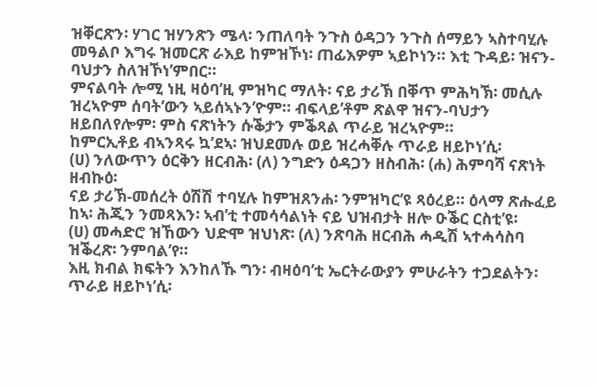ዝቐርጽን፡ ሃገር ዝሃንጽን ሜላ፡ ንጠለባት ንጉስ ዕዳጋን ንጉስ ሰማይን ኣስተባሂሉ መዓልቦ እግሩ ዝመርጽ ራእይ ከምዝኾነ፡ ጠፊእዎም ኣይኮነን። እቲ ጉዳይ፡ ዝናን-ባህታን ስለዝኾነ’ምበር።
ምናልባት ሎሚ ነዚ ዛዕባ’ዚ ምዝካር ማለት፡ ናይ ታሪኽ በቐጥ ምሕካኽ፡ መሲሉ ዝረኣዮም ሰባት’ውን ኣይሰኣኑን’ዮም። ብፍላይ’ቶም ጽልዋ ዝናን-ባህታን ዘይበለየሎም፡ ምስ ናጽነትን ሱቕታን ምቕጻል ጥራይ ዝረኣዮም።
ከምርኢቶይ ብኣንጻሩ ኳ’ደኣ፡ ዝህደመሉ ወይ ዝረሓቐሉ ጥራይ ዘይኮነ’ሲ፡
(ሀ) ንለውጥን ዕርቅን ዘርብሕ፡ (ለ) ንግድን ዕዳጋን ዘስብሕ፡ (ሐ) ሕምባሻ ናጽነት ዘብኩዕ፡
ናይ ታሪኽ-መሰረት ዕሽሽ ተባሂሉ ከምዝጸንሐ፡ ንምዝካር’ዩ ጻዕረይ። ዕላማ ጽሑፈይ ከኣ፡ ሕጂን ንመጻእን፡ ኣብ’ቲ ተመሳሳልነት ናይ ህዝብታት ዘሎ ዑቕር ርስቲ’ዩ፡
(ሀ) መሓድሮ ዝኸውን ህድሞ ዝህነጽ፡ (ለ) ንጽባሕ ዘርብሕ ሓዲሽ ኣተሓሳስባ ዝቕረጽ፡ ንምባል’የ።
እዚ ክብል ክፍትን እንከለኹ ግን፡ ብዛዕባ’ቲ ኤርትራውያን ምሁራትን ተጋደልትን፡ ጥራይ ዘይኮነ’ሲ፡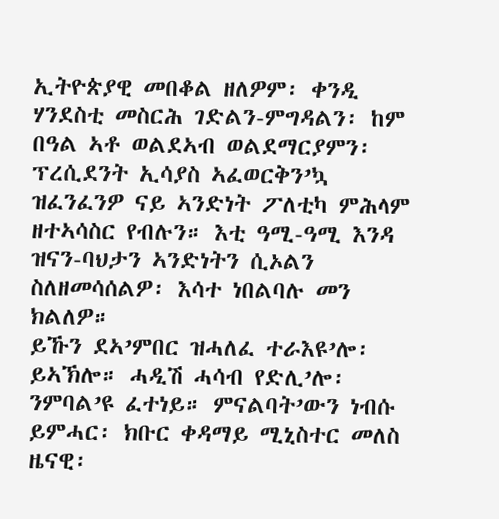ኢትዮጵያዊ መበቆል ዘለዎም፡ ቀንዲ ሃንደስቲ መስርሕ ገድልን-ምግዳልን፡ ከም በዓል ኣቶ ወልደኣብ ወልደማርያምን፡ ፕረሲደንት ኢሳያስ ኣፈወርቅን’ኳ ዝፈንፈንዎ ናይ ኣንድነት ፖለቲካ ምሕላም ዘተኣሳስር የብሉን። እቲ ዓሚ-ዓሚ እንዳ ዝናን-ባህታን ኣንድነትን ሲኦልን ስለዘመሳሰልዎ፡ እሳተ ነበልባሉ መን ክልለዎ።
ይኹን ደኣ’ምበር ዝሓለፈ ተራእዩ’ሎ፡ ይኣኽሎ። ሓዲሽ ሓሳብ የድሊ’ሎ፡ ንምባል’ዩ ፈተነይ። ምናልባት’ውን ነብሱ ይምሓር፡ ክቡር ቀዳማይ ሚኒስተር መለስ ዜናዊ፡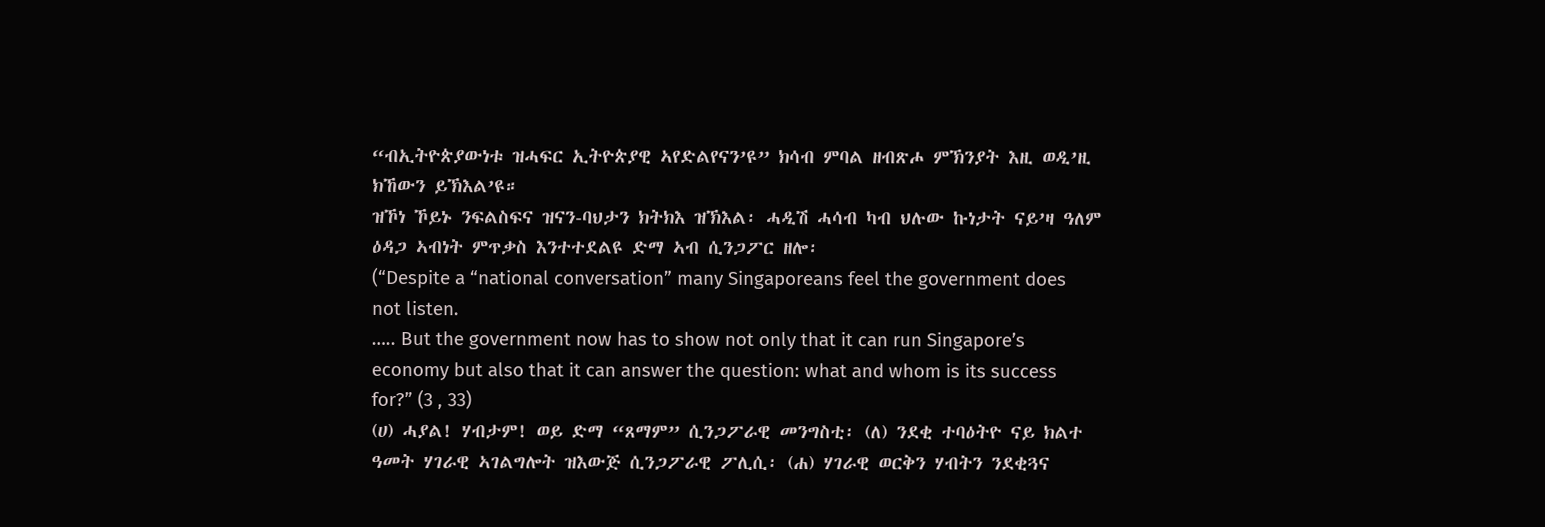“ብኢትዮጵያውነቱ ዝሓፍር ኢትዮጵያዊ ኣየድልየናን’ዩ” ክሳብ ምባል ዘብጽሖ ምኽንያት እዚ ወዲ’ዚ ክኸውን ይኽእል’ዩ።
ዝኾነ ኾይኑ ንፍልስፍና ዝናን-ባህታን ክትክእ ዝኽእል፡ ሓዲሽ ሓሳብ ካብ ህሉው ኩነታት ናይ’ዛ ዓለም ዕዳጋ ኣብነት ምጥቃስ እንተተደልዩ ድማ ኣብ ሲንጋፖር ዘሎ፡
(“Despite a “national conversation” many Singaporeans feel the government does not listen.
….. But the government now has to show not only that it can run Singapore’s economy but also that it can answer the question: what and whom is its success for?” (3 , 33)
(ሀ) ሓያል! ሃብታም! ወይ ድማ “ጸማም” ሲንጋፖራዊ መንግስቲ፡ (ለ) ንደቂ ተባዕትዮ ናይ ክልተ ዓመት ሃገራዊ ኣገልግሎት ዝእውጅ ሲንጋፖራዊ ፖሊሲ፡ (ሐ) ሃገራዊ ወርቅን ሃብትን ንደቂጓና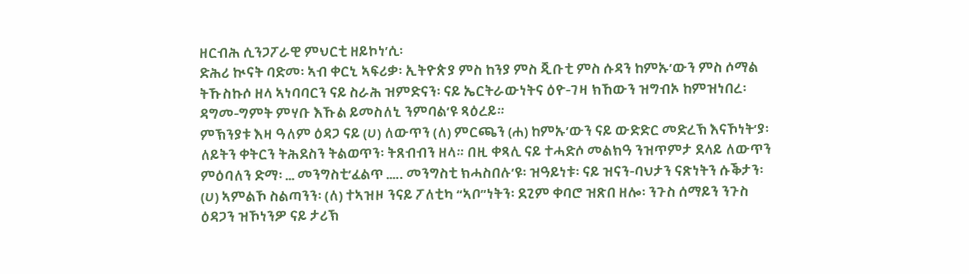ዘርብሕ ሲንጋፖራዊ ምህርቲ ዘይኮነ’ሲ፡
ድሕሪ ኲናት ባድመ፡ ኣብ ቀርኒ ኣፍሪቃ፡ ኢትዮጵያ ምስ ከንያ ምስ ጂቡቲ ምስ ሱዳን ከምኡ’ውን ምስ ሶማል ትኹስኩሶ ዘላ ኣነባባርን ናይ ስራሕ ዝምድናን፡ ናይ ኤርትራውነትና ዕዮ-ገዛ ክኸውን ዝግብኦ ከምዝነበረ፡ ዳግመ-ግምት ምሃቡ እኹል ይመስለኒ ንምባል’ዩ ጻዕረይ።
ምኽንያቱ እዛ ዓለም ዕዳጋ ናይ (ሀ) ለውጥን (ለ) ምርጫን (ሐ) ከምኡ’ውን ናይ ውድድር መድረኽ እናኾነት’ያ፡ ለይትን ቀትርን ትሕደስን ትልወጥን፡ ትጸብብን ዘላ። በዚ ቀጻሊ ናይ ተሓድሶ መልክዓ ንዝጥምታ ደላይ ለውጥን ምዕባለን ድማ፡ … መንግስቲ’ፈልጥ ….. መንግስቲ ክሓስበሉ’ዩ፡ ዝዓይነቱ፡ ናይ ዝናን-ባህታን ናጽነትን ሱቕታን፡ (ሀ) ኣምልኾ ስልጣንን፡ (ለ) ተኣዝዞ ንናይ ፖለቲካ “ኣቦ”ነትን፡ ደጊም ቀባሮ ዝጽበ ዘሎ፡ ንጉስ ሰማይን ንጉስ ዕዳጋን ዝኾነንዎ ናይ ታሪኽ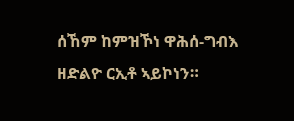ሰኸም ከምዝኾነ ዋሕሰ-ግብእ ዘድልዮ ርኢቶ ኣይኮነን።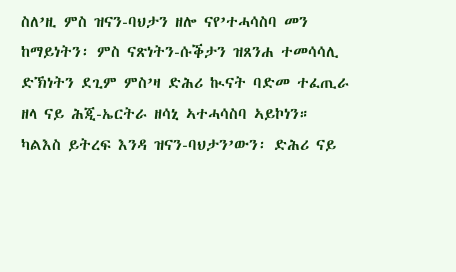ስለ’ዚ ምስ ዝናን-ባህታን ዘሎ ናየ’ተሓሳስባ መን ከማይነትን፡ ምስ ናጽነትን-ሱቕታን ዝጸንሐ ተመሳሳሊ ድኽነትን ደጊም ምስ’ዛ ድሕሪ ኲናት ባድመ ተፈጢራ ዘላ ናይ ሕጂ-ኤርትራ ዘሳኒ ኣተሓሳስባ ኣይኮነን። ካልእስ ይትረፍ እንዳ ዝናን-ባህታን’ውን፡ ድሕሪ ናይ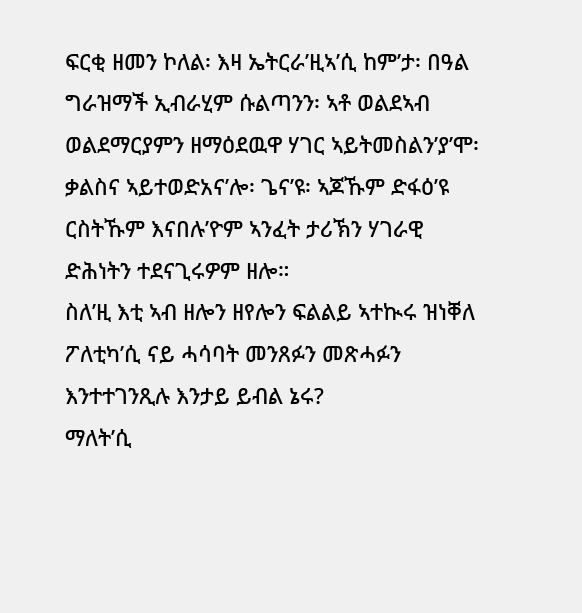ፍርቂ ዘመን ኮለል፡ እዛ ኤትርራ’ዚኣ’ሲ ከም’ታ፡ በዓል ግራዝማች ኢብራሂም ሱልጣንን፡ ኣቶ ወልደኣብ ወልደማርያምን ዘማዕደዉዋ ሃገር ኣይትመስልን’ያ’ሞ፡ ቃልስና ኣይተወድአና’ሎ፡ ጌና’ዩ፡ ኣጆኹም ድፋዕ’ዩ ርስትኹም እናበሉ’ዮም ኣንፈት ታሪኽን ሃገራዊ ድሕነትን ተደናጊሩዎም ዘሎ።
ስለ’ዚ እቲ ኣብ ዘሎን ዘየሎን ፍልልይ ኣተኲሩ ዝነቐለ ፖለቲካ’ሲ ናይ ሓሳባት መንጸፉን መጽሓፉን እንተተገንጺሉ እንታይ ይብል ኔሩ?
ማለት’ሲ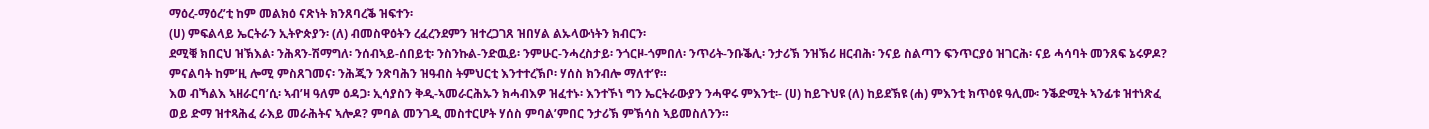ማዕረ-ማዕረ’ቲ ከም መልክዕ ናጽነት ክንጸባረቕ ዝፍተን፡
(ሀ) ምፍልላይ ኤርትራን ኢትዮጵያን፡ (ለ) ብመስዋዕትን ረፈረንደምን ዝተረጋገጸ ዝበሃል ልኡላውነትን ክብርን፡
ደሚቑ ክበርህ ዝኽእል፡ ንሕጻን-ሽማግለ፡ ንሰብኣይ-ሰበይቲ፡ ንስንኩል-ንድዉይ፡ ንምሁር-ንሓረስታይ፡ ንጎርዞ-ጎምበለ፡ ንጥሪት-ንቡቕሊ፡ ንታሪኽ ንዝኽሪ ዘርብሕ፡ ንናይ ስልጣን ፍንጥርያዕ ዝገርሕ፡ ናይ ሓሳባት መንጸፍ ኔሩዎዶ? ምናልባት ከም’ዚ ሎሚ ምስጸገመና፡ ንሕጂን ንጽባሕን ዝዓብስ ትምህርቲ እንተተረኽቦ፡ ሃሰስ ክንብሎ ማለተ’የ።
እወ ብኻልእ ኣዘራርባ’ሲ፡ ኣብ’ዛ ዓለም ዕዳጋ፡ ኢሳያስን ቅዲ-ኣመራርሕኡን ክሓብእዎ ዝፈተኑ፡ እንተኾነ ግን ኤርትራውያን ንሓዋሩ ምእንቲ፡- (ሀ) ከይጉህዩ (ለ) ከይደኽዩ (ሐ) ምእንቲ ክጥዕዩ ዓሊሙ፡ ንቕድሚት ኣንፊቱ ዝተነጽፈ ወይ ድማ ዝተጻሕፈ ራእይ መራሕትና ኣሎዶ? ምባል መንገዲ መስተርሆት ሃሰስ ምባል’ምበር ንታሪኽ ምኽሳስ ኣይመስለንን።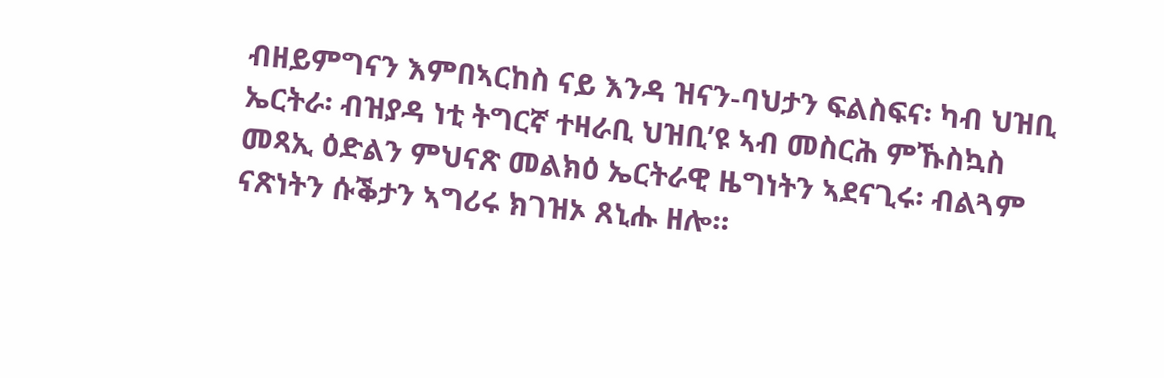ብዘይምግናን እምበኣርከስ ናይ እንዳ ዝናን-ባህታን ፍልስፍና፡ ካብ ህዝቢ ኤርትራ፡ ብዝያዳ ነቲ ትግርኛ ተዛራቢ ህዝቢ’ዩ ኣብ መስርሕ ምኹስኳስ መጻኢ ዕድልን ምህናጽ መልክዕ ኤርትራዊ ዜግነትን ኣደናጊሩ፡ ብልጓም ናጽነትን ሱቕታን ኣግሪሩ ክገዝኦ ጸኒሑ ዘሎ።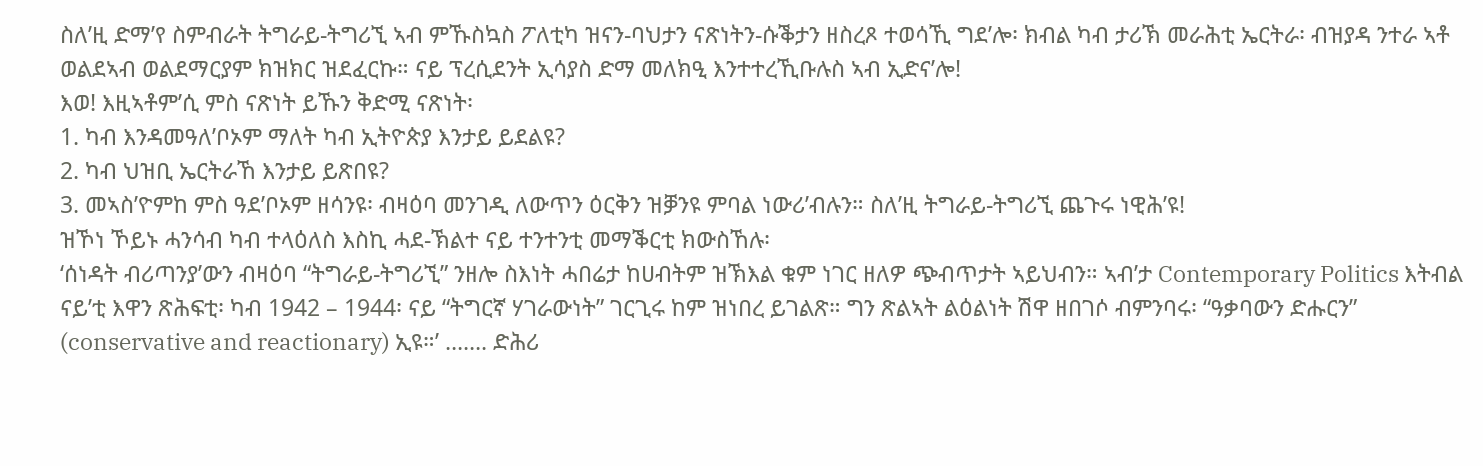ስለ’ዚ ድማ’የ ስምብራት ትግራይ-ትግሪኚ ኣብ ምኹስኳስ ፖለቲካ ዝናን-ባህታን ናጽነትን-ሱቕታን ዘስረጾ ተወሳኺ ግደ’ሎ፡ ክብል ካብ ታሪኽ መራሕቲ ኤርትራ፡ ብዝያዳ ንተራ ኣቶ ወልደኣብ ወልደማርያም ክዝክር ዝደፈርኩ። ናይ ፕረሲደንት ኢሳያስ ድማ መለክዒ እንተተረኺቡሉስ ኣብ ኢድና’ሎ!
እወ! እዚኣቶም’ሲ ምስ ናጽነት ይኹን ቅድሚ ናጽነት፡
1. ካብ እንዳመዓለ’ቦኦም ማለት ካብ ኢትዮጵያ እንታይ ይደልዩ?
2. ካብ ህዝቢ ኤርትራኸ እንታይ ይጽበዩ?
3. መኣስ’ዮምከ ምስ ዓደ’ቦኦም ዘሳንዩ፡ ብዛዕባ መንገዲ ለውጥን ዕርቅን ዝቓንዩ ምባል ነውሪ’ብሉን። ስለ’ዚ ትግራይ-ትግሪኚ ጨጉሩ ነዊሕ’ዩ!
ዝኾነ ኾይኑ ሓንሳብ ካብ ተላዕለስ እስኪ ሓደ-ኽልተ ናይ ተንተንቲ መማቕርቲ ክውስኸሉ፡
‘ሰነዳት ብሪጣንያ’ውን ብዛዕባ “ትግራይ-ትግሪኚ” ንዘሎ ስእነት ሓበሬታ ከሀብትም ዝኽእል ቁም ነገር ዘለዎ ጭብጥታት ኣይህብን። ኣብ’ታ Contemporary Politics እትብል ናይ’ቲ እዋን ጽሕፍቲ፡ ካብ 1942 – 1944፡ ናይ “ትግርኛ ሃገራውነት” ገርጊሩ ከም ዝነበረ ይገልጽ። ግን ጽልኣት ልዕልነት ሽዋ ዘበገሶ ብምንባሩ፡ “ዓቃባውን ድሑርን” (conservative and reactionary) ኢዩ።’ ……. ድሕሪ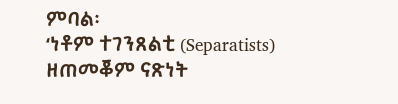ምባል፡
‘ነቶም ተገንጸልቲ (Separatists) ዘጠመቖም ናጽነት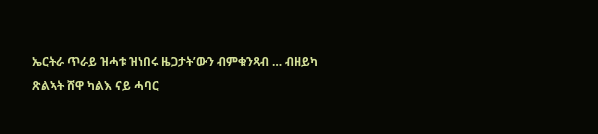ኤርትራ ጥራይ ዝሓቱ ዝነበሩ ዜጋታት’ውን ብምቁንጻብ … ብዘይካ ጽልኣት ሸዋ ካልእ ናይ ሓባር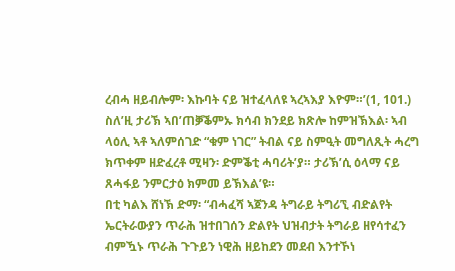ረብሓ ዘይብሎም፡ እኩባት ናይ ዝተፈላለዩ ኣረኣእያ እዮም።’(1, 101.)
ስለ’ዚ ታሪኽ ኣበ’ጠቓቕምኡ ክሳብ ክንደይ ክጽሎ ከምዝኽእል፡ ኣብ ላዕሊ ኣቶ ኣለምሰገድ “ቁም ነገር” ትብል ናይ ስምዒት መግለጺት ሓረግ ክጥቀም ዘድፈረቶ ሚዛን፡ ድምቕቲ ሓባሪት’ያ። ታሪኽ’ሲ ዕላማ ናይ ጸሓፋይ ንምርታዕ ክምመ ይኽእል’ዩ።
በቲ ካልእ ሸነኽ ድማ፡ “ብሓፈሻ ኣጀንዳ ትግራይ ትግሪኚ ብድልየት ኤርትራውያን ጥራሕ ዝተበገሰን ድልየት ህዝብታት ትግራይ ዘየሳተፈን ብምዃኑ ጥራሕ ጉጉይን ነዊሕ ዘይከደን መደብ እንተኾነ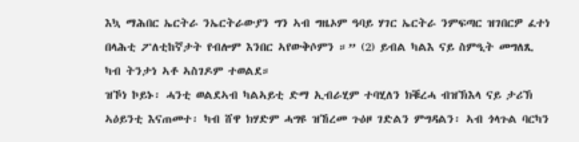እኳ ማሕበር ኤርትራ ንኤርትራውያን ግን ኣብ ግዜኦም ዓባይ ሃገር ኤርትራ ንምፍጣር ዝገበርዎ ፈተነ በላሕቲ ፖለቲከኛታት የብሎም እንበር ኣየውቅሶምን ።” (2) ይብል ካልእ ናይ ስምዒት መግለጺ ካብ ትንታነ ኣቶ ኣስገዶም ተወልደ።
ዝኾነ ኮይኑ፡ ሓንቲ ወልደኣብ ካልኣይቲ ድማ ኢብራሂም ተባሂለን ክቑረሓ ብዝኽእላ ናይ ታሪኽ ኣዕይንቲ እናጠመተ፡ ካብ ሸዋ ክሃድም ሓግዩ ዝኸረመ ጉዕዞ ገድልን ምግዳልን፡ ኣብ ጎላጉል ባርካን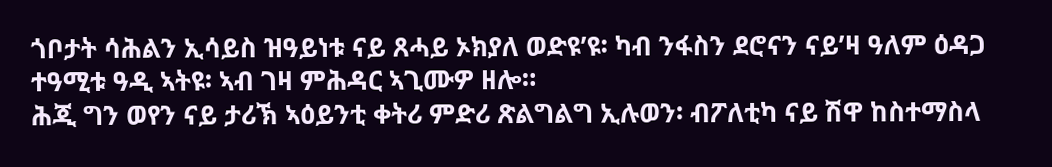ጎቦታት ሳሕልን ኢሳይስ ዝዓይነቱ ናይ ጸሓይ ኦክያለ ወድዩ’ዩ፡ ካብ ንፋስን ደሮናን ናይ’ዛ ዓለም ዕዳጋ ተዓሚቱ ዓዲ ኣትዩ፡ ኣብ ገዛ ምሕዳር ኣጊሙዎ ዘሎ።
ሕጂ ግን ወየን ናይ ታሪኽ ኣዕይንቲ ቀትሪ ምድሪ ጽልግልግ ኢሉወን፡ ብፖለቲካ ናይ ሽዋ ከስተማስላ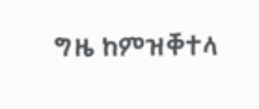ግዜ ከምዝቐተላ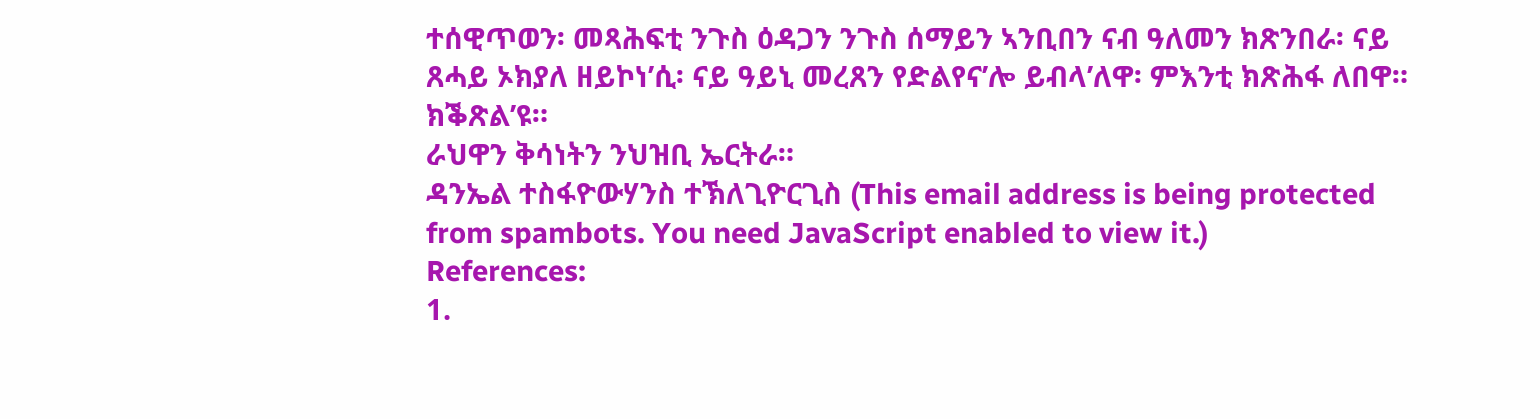ተሰዊጥወን፡ መጻሕፍቲ ንጉስ ዕዳጋን ንጉስ ሰማይን ኣንቢበን ናብ ዓለመን ክጽንበራ፡ ናይ ጸሓይ ኦክያለ ዘይኮነ’ሲ፡ ናይ ዓይኒ መረጸን የድልየና’ሎ ይብላ’ለዋ፡ ምእንቲ ክጽሕፋ ለበዋ።
ክቕጽል’ዩ።
ራህዋን ቅሳነትን ንህዝቢ ኤርትራ።
ዳንኤል ተስፋዮውሃንስ ተኽለጊዮርጊስ (This email address is being protected from spambots. You need JavaScript enabled to view it.)
References:
1.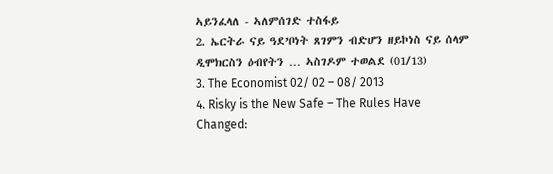ኣይንፈላለ - ኣለምሰገድ ተስፋይ
2. ኤርትራ ናይ ዓደ’ቦነት ጸገምን ብድሆን ዘይኮነስ ናይ ሰላም ዲሞክርስን ዕብየትን … ኣስገዶም ተወልደ (01/13)
3. The Economist 02/ 02 – 08/ 2013
4. Risky is the New Safe – The Rules Have Changed: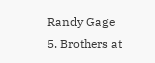Randy Gage
5. Brothers at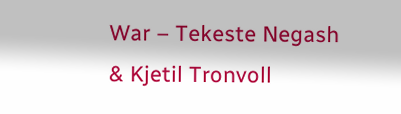War – Tekeste Negash & Kjetil Tronvoll